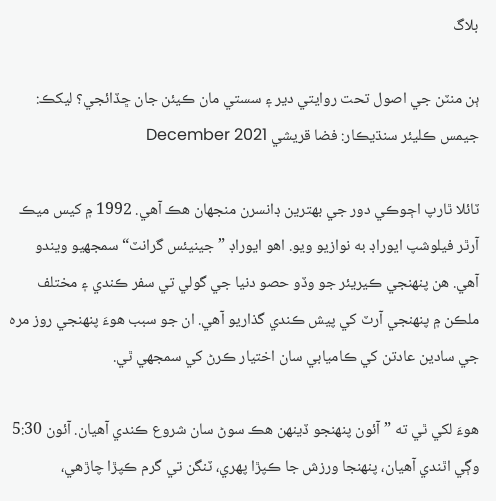بلاگ

ٻن منٽن جي اصول تحت روايتي دير ۽ سستي مان ڪيئن جان ڇڏائجي؟ ليکڪ: جيمس ڪليئر سنڌيڪار: فضا قريشي December 2021

ٽائلا ٿارپ اڄوڪي دور جي بهترين ڊانسرن منجهان هڪ آهي. 1992 ۾ کيس ميڪ آرٿر فيلوشپ ايوراڊ به نوازيو ويو. اهو ايوراڊ ”جينيئس گرانٽ“ سمجهيو ويندو آهي. هن پنهنجي ڪيريئر جو وڏو حصو دنيا جي گولي تي سفر ڪندي ۽ مختلف ملڪن ۾ پنهنجي آرٽ کي پيش ڪندي گذاريو آهي. ان جو سبب هوءَ پنهنجي روز مره جي سادين عادتن کي ڪاميابي سان اختيار ڪرڻ کي سمجهي ٿي.

هوءَ لکي ٿي ته ”آئون پنهنجو ڏينهن هڪ سوڻ سان شروع ڪندي آهيان. آئون 5:30 وڳي اٿندي آهيان، پنهنجا ورزش جا ڪپڙا پهري، ٽنگن تي گرم ڪپڙا چاڙهي،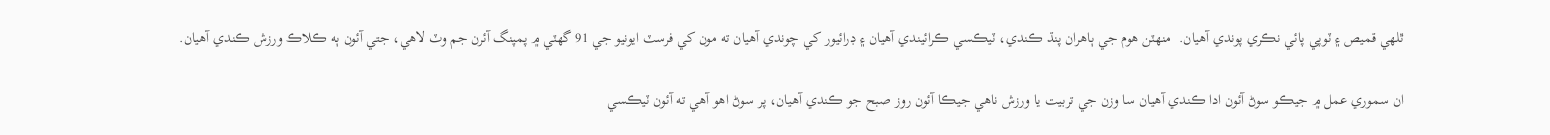ٿلهي قميص ۽ ٽوپي پائي نڪري پوندي آهيان.  منهٽن هوم جي ٻاهران پنڌ ڪندي، ٽيڪسي ڪرائيندي آهيان ۽ ڊرائيور کي چوندي آهيان ته مون کي فرسٽ ايونيو جي 91 گھٽي ۾ پمپنگ آئرن جم وٽ لاهي، جتي آئون ٻه ڪلاڪ ورزش ڪندي آهيان.

ان سموري عمل ۾ جيڪو سوڻ آئون ادا ڪندي آهيان سا وزن جي تربيت يا ورزش ناهي جيڪا آئون روز صبح جو ڪندي آهيان، پر سوڻ اهو آهي ته آئون ٽيڪسي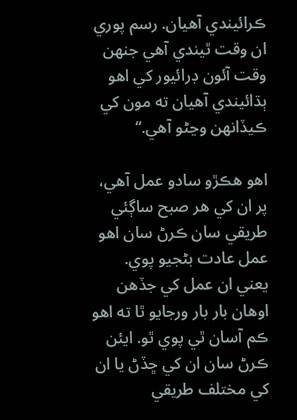ڪرائيندي آهيان. رسم پوري ان وقت ٿيندي آهي جنهن وقت آئون ڊرائيور کي اهو ٻڌائيندي آهيان ته مون کي ڪيڏانهن وڃڻو آهي.“

اهو هڪڙو سادو عمل آهي، پر ان کي هر صبح ساڳئي طريقي سان ڪرڻ سان اهو عمل عادت بڻجيو پوي. يعني ان عمل کي جڏهن اوهان بار بار ورجايو ٿا ته اهو ڪم آسان ٿي پوي ٿو. ايئن ڪرڻ سان ان کي ڇڏڻ يا ان کي مختلف طريقي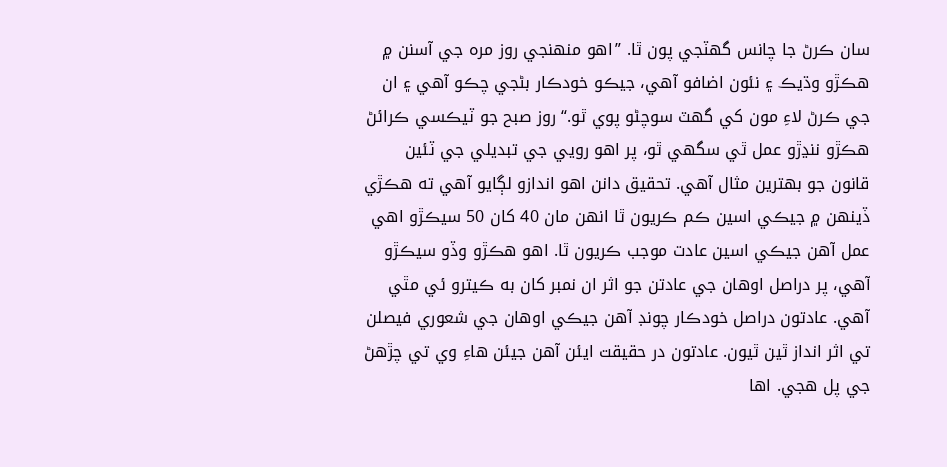سان ڪرڻ جا چانس گھٽجي پون ٿا. ”اهو منهنجي روز مره جي آسنن ۾ هڪڙو وڌيڪ ۽ نئون اضافو آهي، جيڪو خودڪار بڻجي چڪو آهي ۽ ان جي ڪرڻ لاءِ مون کي گھٽ سوچڻو پوي ٿو.“ روز صبح جو ٽيڪسي ڪرائڻ هڪڙو ننڍڙو عمل ٿي سگھي ٿو، پر اهو رويي جي تبديلي جي ٽئين قانون جو بهترين مثال آهي. تحقيق دانن اهو اندازو لڳايو آهي ته هڪڙي ڏينهن ۾ جيڪي اسين ڪم ڪريون ٿا انهن مان 40 کان 50 سيڪڙو اهي عمل آهن جيڪي اسين عادت موجب ڪريون ٿا. اهو هڪڙو وڏو سيڪڙو آهي، پر دراصل اوهان جي عادتن جو اثر ان نمبر کان به ڪيترو ئي مٿي آهي. عادتون دراصل خودڪار چونڊ آهن جيڪي اوهان جي شعوري فيصلن تي اثر انداز ٿين ٿيون. عادتون در حقيقت ايئن آهن جيئن هاءِ وي تي چڙهڻ جي پل هجي. اها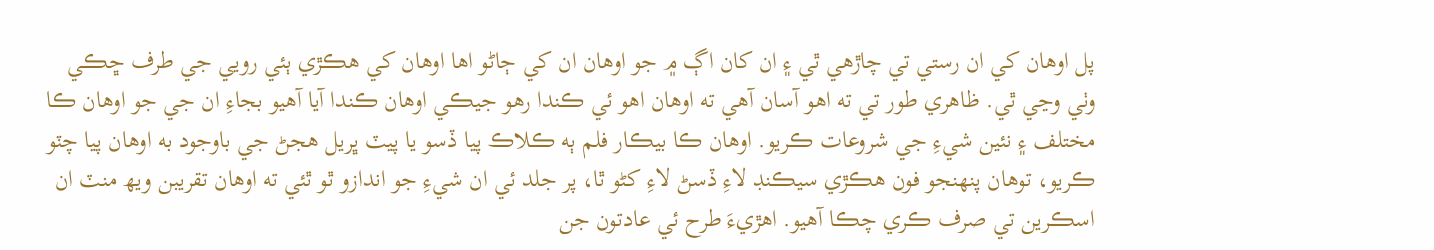پل اوهان کي ان رستي تي چاڙهي ٿي ۽ ان کان اڳ ۾ جو اوهان ان کي ڄاڻو اها اوهان کي هڪڙي ٻئي رويي جي طرف ڇڪي وٺي وڃي ٿي. ظاهري طور تي ته اهو آسان آهي ته اوهان اهو ئي ڪندا رهو جيڪي اوهان ڪندا آيا آهيو بجاءِ ان جي جو اوهان ڪا مختلف ۽ نئين شيءِ جي شروعات ڪريو. اوهان ڪا بيڪار فلم ٻه ڪلاڪ پيا ڏسو يا پيٽ ڀريل هجڻ جي باوجود به اوهان پيا چٽو ڪريو، توهان پنهنجو فون هڪڙي سيڪنڊ لاءِ ڏسڻ لاءِ کڻو ٿا، پر جلد ئي ان شيءِ جو اندازو ٿو ٿئي ته اوهان تقريبن ويھ منٽ ان اسڪرين تي صرف ڪري چڪا آهيو. اهڙيءَ طرح ئي عادتون جن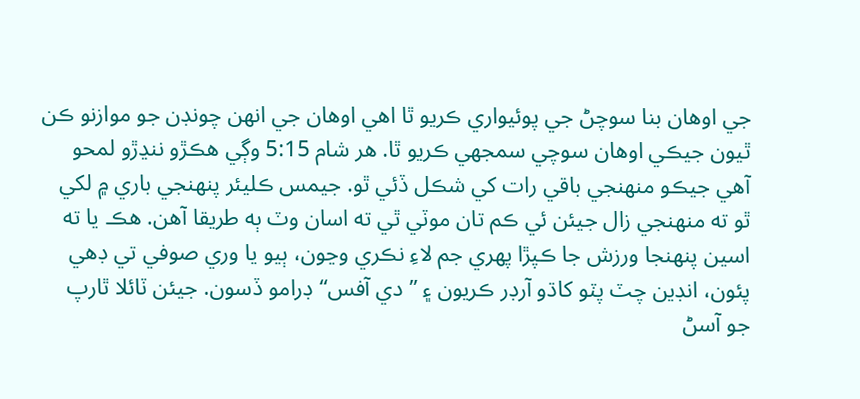جي اوهان بنا سوچڻ جي پوئيواري ڪريو ٿا اهي اوهان جي انهن چونڊن جو موازنو ڪن ٿيون جيڪي اوهان سوچي سمجهي ڪريو ٿا. هر شام 5:15 وڳي هڪڙو ننڍڙو لمحو آهي جيڪو منهنجي باقي رات کي شڪل ڏئي ٿو. جيمس ڪليئر پنهنجي باري ۾ لکي ٿو ته منهنجي زال جيئن ئي ڪم تان موٽي ٿي ته اسان وٽ ٻه طريقا آهن. هڪ يا ته اسين پنهنجا ورزش جا ڪپڙا پهري جم لاءِ نڪري وڃون، ٻيو يا وري صوفي تي ڊهي پئون، انڊين چٽ پٽو کاڌو آرڊر ڪريون ۽ ”دي آفس“ ڊرامو ڏسون. جيئن ٽائلا ٿارپ جو آسڻ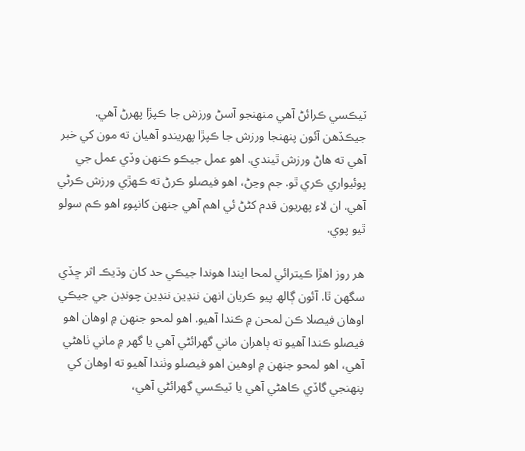ٽيڪسي ڪرائڻ آهي منهنجو آسڻ ورزش جا ڪپڙا پهرڻ آهي. جيڪڏهن آئون پنهنجا ورزش جا ڪپڙا پهريندو آهيان ته مون کي خبر آهي ته هاڻ ورزش ٿيندي. اهو عمل جيڪو ڪنهن وڏي عمل جي پوئيواري ڪري ٿو. جم وڃڻ، اهو فيصلو ڪرڻ ته ڪهڙي ورزش ڪرڻي آهي. ان لاءِ پهريون قدم کڻڻ ئي اهم آهي جنهن کانپوءِ اهو ڪم سولو ٿيو پوي.

هر روز اهڙا ڪيترائي لمحا ايندا هوندا جيڪي حد کان وڌيڪ اثر ڇڏي سگھن ٿا. آئون ڳالھ پيو ڪريان انهن ننڍين ننڍين چونڊن جي جيڪي اوهان فيصلا ڪن لمحن ۾ ڪندا آهيو. اهو لمحو جنهن ۾ اوهان اهو فيصلو ڪندا آهيو ته ٻاهران ماني گھرائڻي آهي يا گھر ۾ ماني ٺاهڻي آهي، اهو لمحو جنهن ۾ اوهين اهو فيصلو وٺندا آهيو ته اوهان کي پنهنجي گاڏي ڪاهڻي آهي يا ٽيڪسي گھرائڻي آهي،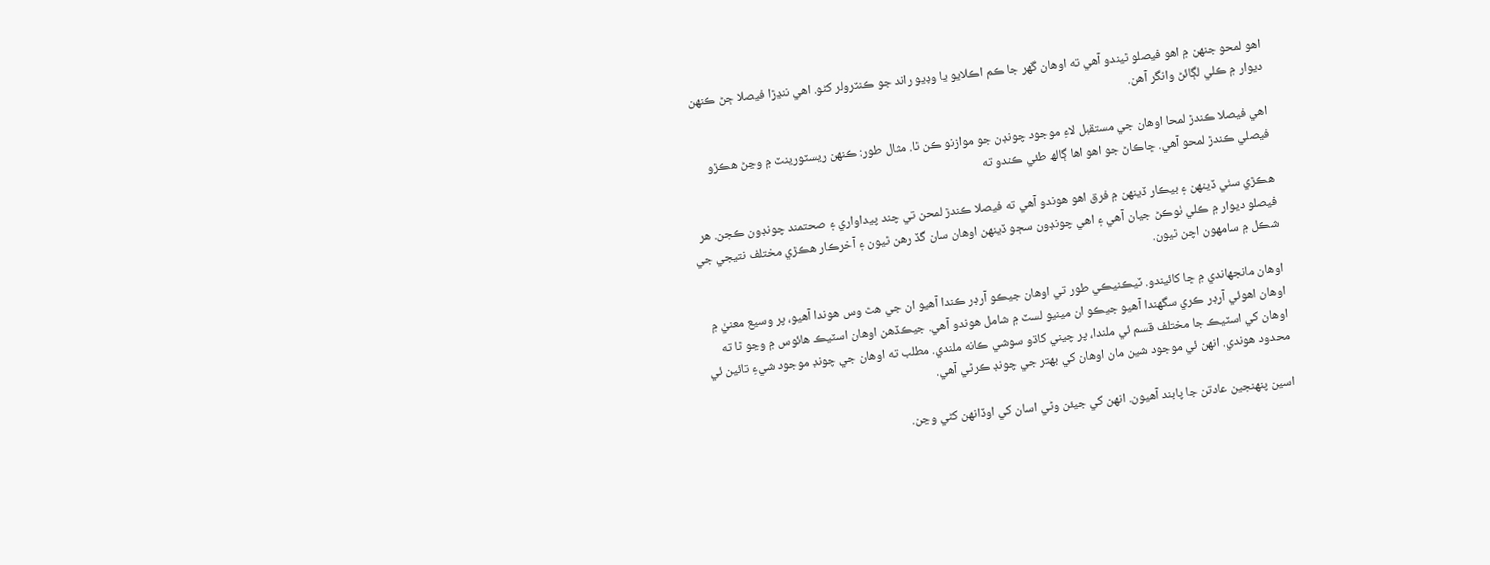اهو لمحو جنهن ۾ اهو فيصلو ٿيندو آهي ته اوهان گھر جا ڪم اڪلايو يا وڊيو راند جو ڪنٽرولر کڻو. اهي ننڍڙا فيصلا ڄڻ ڪنهن ديوار ۾ ڪلي لڳائڻ وانگر آهن.

اهي فيصلا ڪندڙ لمحا اوهان جي مستقبل لاءِ موجود چونڊن جو موازنو ڪن ٿا. مثال طور: ڪنهن ريسٽورينٽ ۾ وڃڻ هڪڙو فيصلي ڪندڙ لمحو آهي. ڇاڪاڻ جو اهو اها ڳالھ طئي ڪندو ته

هڪڙي سٺي ڏينهن ۽ بيڪار ڏينهن ۾ فرق اهو هوندو آهي ته فيصلا ڪندڙ لمحن تي چند پيداواري ۽ صحتمند چونڊون ڪجن. هر فيصلو ديوار ۾ ڪلي ٺوڪڻ جيان آهي ۽ اهي چونڊون سڄو ڏينهن اوهان سان گڏ رهن ٿيون ۽ آخرڪار هڪڙي مختلف نتيجي جي شڪل ۾ سامهون اچن ٿيون.

اوهان مانجهاندي ۾ ڇا کائيندو. ٽيڪنيڪي طور تي اوهان جيڪو آرڊر ڪندا آهيو ان جي هٿ وس هوندا آهيو، پر وسيع معنيٰ ۾ اوهان اهوئي آرڊر ڪري سگھندا آهيو جيڪو ان مينيو لسٽ ۾ شامل هوندو آهي. جيڪڏهن اوهان اسٽيڪ هائوس ۾ وڃو ٿا ته اوهان کي اسٽيڪ جا مختلف قسم ئي ملندا، پر چيني کاڌو سوشي ڪانه ملندي. مطلب ته اوهان جي چونڊ موجود شيءِ تائين ئي محدود هوندي. انهن ئي موجود شين مان اوهان کي بهتر جي چونڊ ڪرڻي آهي.

اسين پنهنجين عادتن جا پابند آهيون. انهن کي جيئن وڻي اسان کي اوڏانهن کڻي وڃن.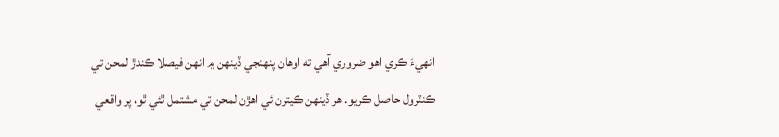انهيءَ ڪري اهو ضروري آهي ته اوهان پنهنجي ڏينهن ۾ انهن فيصلا ڪندڙ لمحن تي ڪنٽرول حاصل ڪريو. هر ڏينهن ڪيترن ئي اهڙن لمحن تي مشتمل ٿئي ٿو، پر واقعي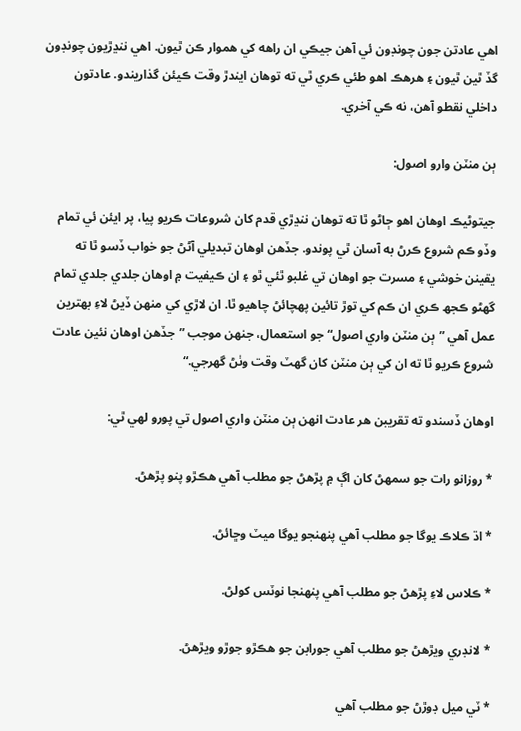اهي عادتن جون چونڊون ئي آهن جيڪي ان راهه کي هموار ڪن ٿيون. اهي ننڍڙيون چونڊون گڏ ٿين ٿيون ۽ هرهڪ اهو طئي ڪري ٿي ته توهان ايندڙ وقت ڪيئن گذاريندو. عادتون داخلي نقطو آهن، نه ڪي آخري.

ٻن منٽن وارو اصول:

جيتوڻيڪ اوهان اهو ڄاڻو ٿا ته توهان ننڍڙي قدم کان شروعات ڪريو پيا، پر ايئن ئي تمام وڏو ڪم شروع ڪرڻ به آسان ٿي پوندو. جڏهن اوهان تبديلي آڻڻ جو خواب ڏسو ٿا ته يقينن خوشي ۽ مسرت جو اوهان تي غلبو ٿئي ٿو ۽ ان ڪيفيت ۾ اوهان جلدي جلدي تمام گھڻو ڪجھ ڪري ان ڪم کي توڙ تائين پهچائڻ چاهيو ٿا. ان لاڙي کي منهن ڏيڻ لاءِ بهترين عمل آهي ”ٻن منٽن واري اصول“ جو استعمال، جنهن موجب ”جڏهن اوهان نئين عادت شروع ڪريو ٿا ته ان کي ٻن منٽن کان گھٽ وقت وٺڻ گھرجي.“

اوهان ڏسندو ته تقريبن هر عادت انهن ٻن منٽن واري اصول تي پورو لهي ٿي:

* روزانو رات جو سمهڻ کان اڳ ۾ پڙهڻ جو مطلب آهي هڪڙو پنو پڙهڻ.

* اڌ ڪلاڪ يوگا جو مطلب آهي پنهنجو يوگا ميٽ وڇائڻ.

* ڪلاس لاءِ پڙهڻ جو مطلب آهي پنهنجا نوٽس کولڻ.

* لانڊري ويڙهڻ جو مطلب آهي جورابن جو هڪڙو جوڙو ويڙهڻ.

* ٽي ميل ڊوڙڻ جو مطلب آهي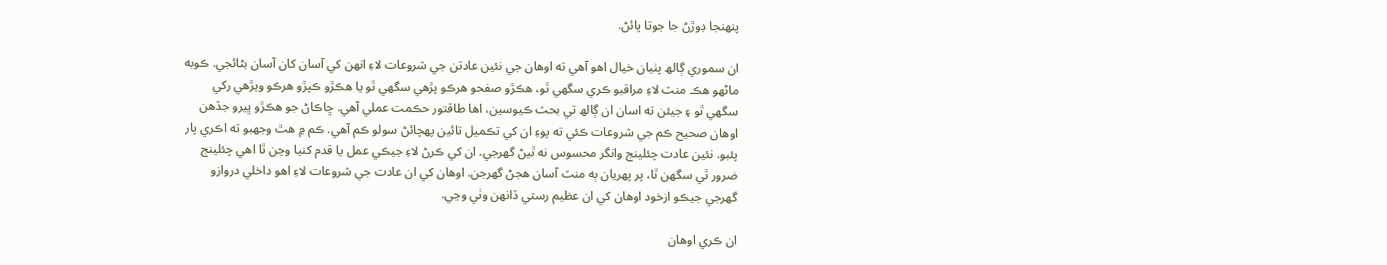پنهنجا ڊوڙڻ جا جوتا پائڻ.

ان سموري ڳالھ پٺيان خيال اهو آهي ته اوهان جي نئين عادتن جي شروعات لاءِ انهن کي آسان کان آسان بڻائجي. ڪوبه ماڻهو هڪ منٽ لاءِ مراقبو ڪري سگھي ٿو، هڪڙو صفحو هرڪو پڙهي سگھي ٿو يا هڪڙو ڪپڙو هرڪو ويڙهي رکي سگھي ٿو ۽ جيئن ته اسان ان ڳالھ تي بحث ڪيوسين، اها طاقتور حڪمت عملي آهي. ڇاڪاڻ جو هڪڙو ڀيرو جڏهن اوهان صحيح ڪم جي شروعات ڪئي ته پوءِ ان کي تڪميل تائين پهچائڻ سولو ڪم آهي. ڪم ۾ هٿ وجهبو ته اڪري پار پئبو. نئين عادت چئلينج وانگر محسوس نه ٿيڻ گھرجي. ان کي ڪرڻ لاءِ جيڪي عمل يا قدم کنيا وڃن ٿا اهي چئلينج ضرور ٿي سگھن ٿا، پر پهريان ٻه منٽ آسان هجڻ گھرجن. اوهان کي ان عادت جي شروعات لاءِ اهو داخلي دروازو گھرجي جيڪو ازخود اوهان کي ان عظيم رستي ڏانهن وٺي وڃي.

ان ڪري اوهان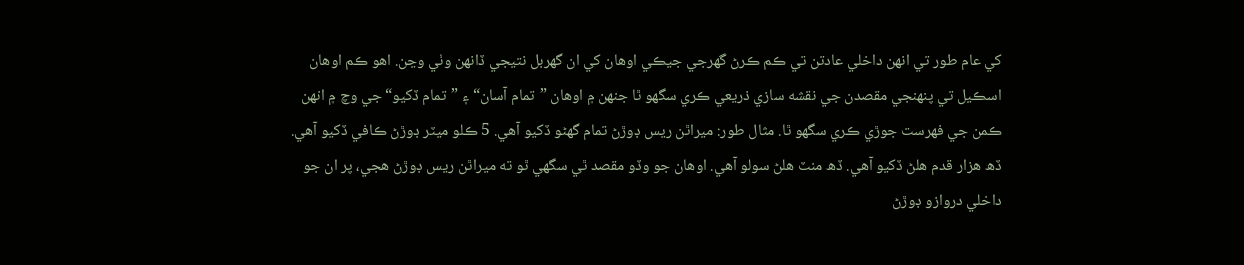کي عام طور تي انهن داخلي عادتن تي ڪم ڪرڻ گھرجي جيڪي اوهان کي ان گھربل نتيجي ڏانهن وٺي وڃن. اهو ڪم اوهان اسڪيل تي پنهنجي مقصدن جي نقشه سازي ذريعي ڪري سگھو ٿا جنهن ۾ اوهان ”تمام آسان“ ۽ ”تمام ڏکيو“ جي وچ ۾ انهن ڪمن جي فهرست جوڙي ڪري سگھو ٿا. مثال طور: ميراٿن ريس ڊوڙڻ تمام گھڻو ڏکيو آهي. 5 ڪلو ميٽر ڊوڙڻ ڪافي ڏکيو آهي. ڏھ هزار قدم هلڻ ڏکيو آهي. ڏھ منٽ هلڻ سولو آهي. اوهان جو وڏو مقصد ٿي سگھي ٿو ته ميراٿن ريس ڊوڙڻ هجي، پر ان جو داخلي دروازو ڊوڙڻ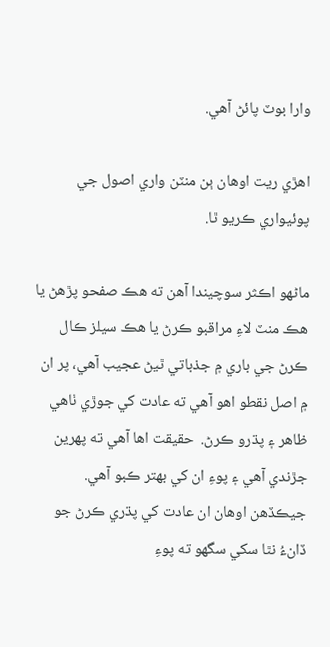وارا بوٽ پائڻ آهي.

اهڙي ريت اوهان ٻن منٽن واري اصول جي پوئيواري ڪريو ٿا.

ماڻهو اڪثر سوچيندا آهن ته هڪ صفحو پڙهڻ يا هڪ منٽ لاءِ مراقبو ڪرڻ يا هڪ سيلز ڪال ڪرڻ جي باري ۾ جذباتي ٿيڻ عجيب آهي، پر ان ۾ اصل نقطو اهو آهي ته عادت کي جوڙي ٺاهي ظاهر ۽ پڌرو ڪرڻ.  حقيقت اها آهي ته پهرين جڙندي آهي ۽ پوءِ ان کي بهتر ڪبو آهي. جيڪڏهن اوهان ان عادت کي پڌري ڪرڻ جو ڏانءُ نٿا سکي سگھو ته پوءِ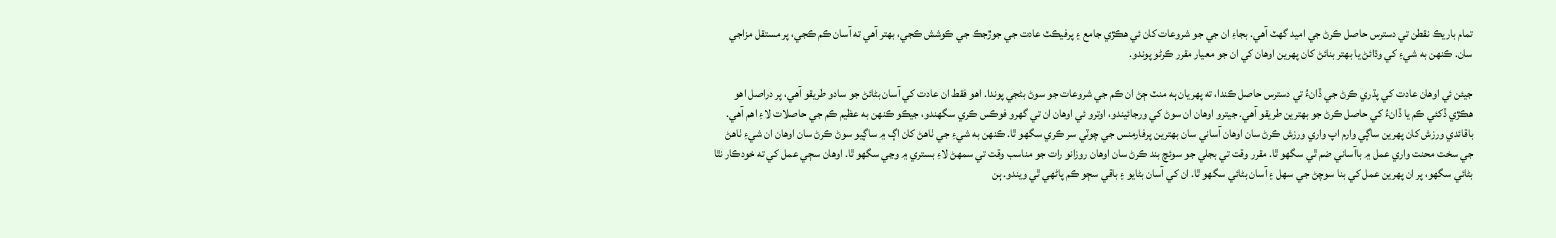تمام باريڪ نقطن تي دسترس حاصل ڪرڻ جي اميد گھٽ آهي. بجاءِ ان جي جو شروعات کان ئي هڪڙي جامع ۽ پرفيڪٽ عادت جي جوڙجڪ جي ڪوشش ڪجي، بهتر آهي ته آسان ڪم ڪجي، پر مستقل مزاجي سان. ڪنهن به شيءِ کي وڌائڻ يا بهتر بنائڻ کان پهرين اوهان کي ان جو معيار مقرر ڪرڻو پوندو.

جيئن ئي اوهان عادت کي پڌري ڪرڻ جي ڏانءُ تي دسترس حاصل ڪندا، ته پهريان ٻه منٽ ڄڻ ان ڪم جي شروعات جو سوڻ بڻجي پوندا. اهو فقط ان عادت کي آسان بڻائڻ جو سادو طريقو آهي، پر دراصل اهو هڪڙي ڏکئي ڪم يا ڏانءُ کي حاصل ڪرڻ جو بهترين طريقو آهي. جيترو اوهان ان سوڻ کي ورجائيندو، اوترو ئي اوهان ان تي گھرو فوڪس ڪري سگھندو، جيڪو ڪنهن به عظيم ڪم جي حاصلات لاءِ اهم آهي. باقائدي ورزش کان پهرين ساڳي وارم اپ واري ورزش ڪرڻ سان اوهان آساني سان بهترين پرفارمنس جي چوٽي سر ڪري سگھو ٿا. ڪنهن به شيءِ جي ٺاهڻ کان اڳ ۾ ساڳيو سوڻ ڪرڻ سان اوهان ان شيءِ ٺاهڻ جي سخت محنت واري عمل ۾ باآساني ضم ٿي سگھو ٿا. مقرر وقت تي بجلي جو سوئچ بند ڪرڻ سان اوهان روزانو رات جو مناسب وقت تي سمهڻ لاءِ بستري ۾ وڃي سگھو ٿا. اوهان سڄي عمل کي ته خودڪار نٿا بڻائي سگھو، پر ان پهرين عمل کي بنا سوچڻ جي سهل ۽ آسان بڻائي سگھو ٿا. ان کي آسان بڻايو ۽ باقي سڄو ڪم پاڻهي ٿي ويندو. ٻن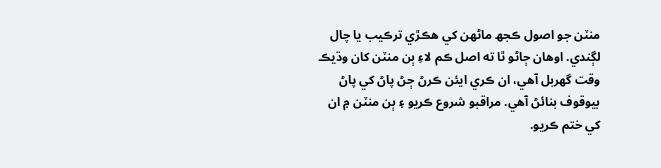منٽن جو اصول ڪجھ ماڻهن کي هڪڙي ترڪيب يا چال لڳندي. اوهان ڄاڻو ٿا ته اصل ڪم لاءِ ٻن منٽن کان وڌيڪ وقت گھربل آهي، ان ڪري ايئن ڪرڻ ڄڻ پاڻ کي پاڻ بيوقوف بنائڻ آهي. مراقبو شروع ڪريو ۽ ٻن منٽن ۾ ان کي ختم ڪريو.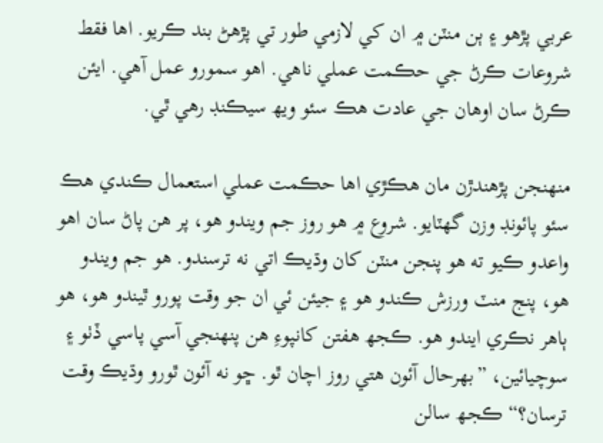عربي پڙهو ۽ ٻن منٽن ۾ ان کي لازمي طور تي پڙهڻ بند ڪريو. اها فقط شروعات ڪرڻ جي حڪمت عملي ناهي. اهو سمورو عمل آهي. ايئن ڪرڻ سان اوهان جي عادت هڪ سئو ويھ سيڪنڊ رهي ٿي.

منهنجن پڙهندڙن مان هڪڙي اها حڪمت عملي استعمال ڪندي هڪ سئو پائونڊ وزن گھٽايو. شروع ۾ هو روز جم ويندو هو، پر هن پاڻ سان اهو واعدو ڪيو ته هو پنجن منٽن کان وڌيڪ اتي نه ترسندو. هو جم ويندو هو، پنج منٽ ورزش ڪندو هو ۽ جيئن ئي ان جو وقت پورو ٿيندو هو، هو ٻاهر نڪري ايندو هو. ڪجھ هفتن کانپوءِ هن پنهنجي آسي پاسي ڏٺو ۽ سوچيائين، ”بهرحال آئون هتي روز اچان ٿو. ڇو نه آئون ٿورو وڌيڪ وقت ترسان؟“ ڪجھ سالن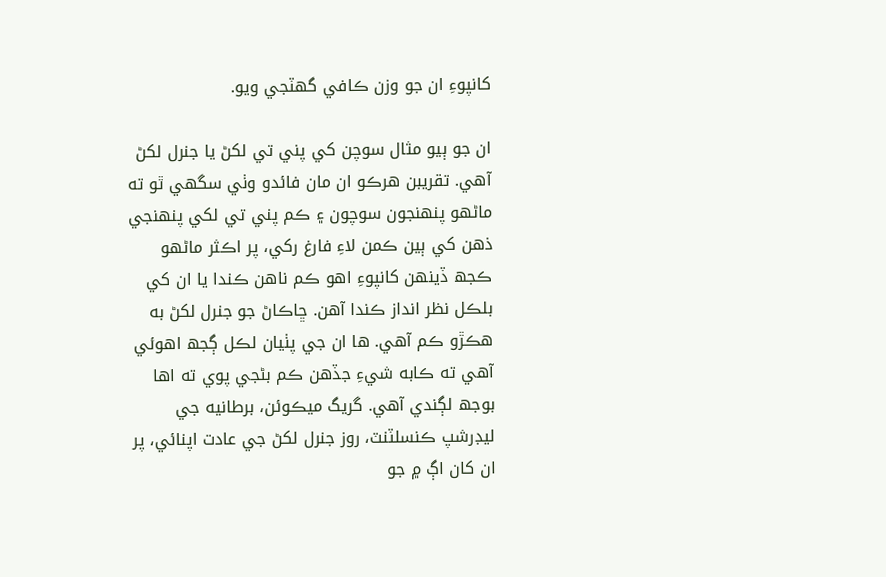کانپوءِ ان جو وزن ڪافي گھٽجي ويو.

ان جو ٻيو مثال سوچن کي پني تي لکڻ يا جنرل لکڻ آهي. تقريبن هرڪو ان مان فائدو وٺي سگهي ٿو ته ماڻهو پنهنجون سوچون ۽ ڪم پني تي لکي پنهنجي ذهن کي ٻين ڪمن لاءِ فارغ رکي، پر اڪثر ماڻهو ڪجھ ڏينهن کانپوءِ اهو ڪم ناهن ڪندا يا ان کي بلڪل نظر انداز ڪندا آهن. ڇاڪاڻ جو جنرل لکڻ به هڪڙو ڪم آهي. ها ان جي پٺيان لڪل ڳجھ اهوئي آهي ته ڪابه شيءِ جڏهن ڪم بڻجي پوي ته اها بوجھ لڳندي آهي. گريگ ميڪوئن، برطانيه جي ليڊرشپ ڪنسلٽنٽ، روز جنرل لکڻ جي عادت اپنائي، پر ان کان اڳ ۾ جو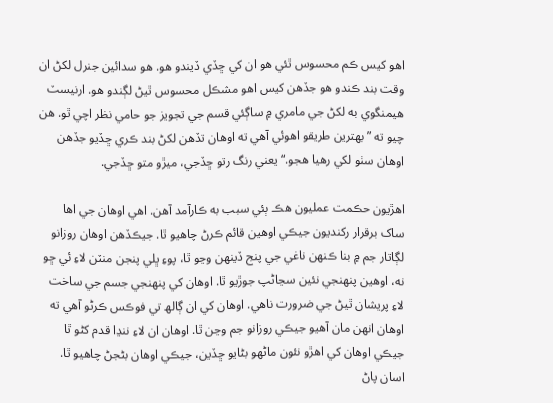اهو کيس ڪم محسوس ٿئي هو ان کي ڇڏي ڏيندو هو. هو سدائين جنرل لکڻ ان وقت بند ڪندو هو جڏهن کيس اهو مشڪل محسوس ٿيڻ لڳندو هو. ارنيسٽ هيمنگوي به لکڻ جي مامري ۾ ساڳئي قسم جي تجويز جو حامي نظر اچي ٿو. هن چيو ته ”بهترين طريقو اهوئي آهي ته اوهان تڏهن لکڻ بند ڪري ڇڏيو جڏهن اوهان سٺو لکي رهيا هجو.“ يعني رنگ رتو ڇڏجي، ميڙو متو ڇڏجي.

اهڙيون حڪمت عمليون هڪ ٻئي سبب به ڪارآمد آهن. اهي اوهان جي اها ساک برقرار رکنديون جيڪي اوهين قائم ڪرڻ چاهيو ٿا. جيڪڏهن اوهان روزانو لڳاتار جم ۾ بنا ڪنهن ناغي جي پنج ڏينهن وڃو ٿا، پوءِ ڀلي پنجن منٽن لاءِ ئي ڇو نه، اوهين پنهنجي نئين سڃاڻپ جوڙيو ٿا. اوهان کي پنهنجي جسم جي ساخت لاءِ پريشان ٿيڻ جي ضرورت ناهي. اوهان کي ان ڳالھ تي فوڪس ڪرڻو آهي ته اوهان انهن مان آهيو جيڪي روزانو جم وڃن ٿا. اوهان ان لاءِ ننڍا قدم کڻو ٿا جيڪي اوهان کي اهڙو نئون ماڻهو بڻايو ڇڏين، جيڪي اوهان بڻجڻ چاهيو ٿا. اسان پاڻ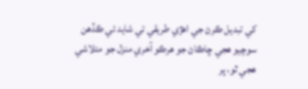کي تبديل ڪرڻ جي اهڙي طريقي تي شايد ئي ڪڏهن سوچيو هجي ڇاڪاڻ جو هرڪو آخري منزل جو متلاشي هجي ٿو، پر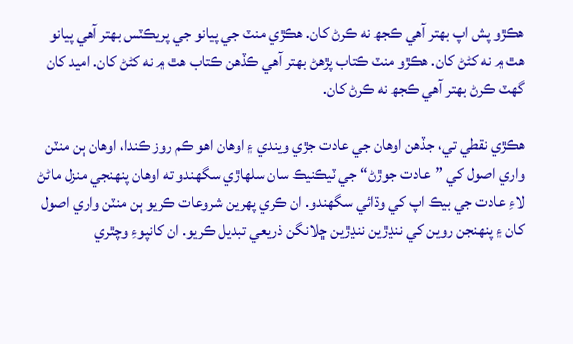هڪڙو پش اپ بهتر آهي ڪجھ نه ڪرڻ کان. هڪڙي منٽ جي پيانو جي پريڪٽس بهتر آهي پيانو هٿ ۾ نه کڻڻ کان. هڪڙو منٽ ڪتاب پڙهڻ بهتر آهي ڪڏهن ڪتاب هٿ ۾ نه کڻڻ کان. اميد کان گھٽ ڪرڻ بهتر آهي ڪجھ نه ڪرڻ کان.

هڪڙي نقطي تي، جڏهن اوهان جي عادت جڙي ويندي ۽ اوهان اهو ڪم روز ڪندا، اوهان ٻن منٽن واري اصول کي ”عادت جوڙڻ“ جي ٽيڪنيڪ سان سلهاڙي سگھندو ته اوهان پنهنجي منزل ماڻڻ لاءِ عادت جي بيڪ اپ کي وڌائي سگھندو. ان ڪري پهرين شروعات ڪريو ٻن منٽن واري اصول کان ۽ پنهنجن روين کي ننڍڙين ننڍڙين ڇلانگن ذريعي تبديل ڪريو. ان کانپوءِ وچٿري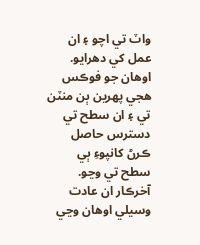واٽ تي اچو ۽ ان عمل کي دهرايو. اوهان جو فوڪس هجي پهرين ٻن منٽن تي ۽ ان سطح تي دسترس حاصل ڪرڻ کانپوءِ ٻي سطح تي وڃو. آخرڪار ان عادت وسيلي اوهان وڃي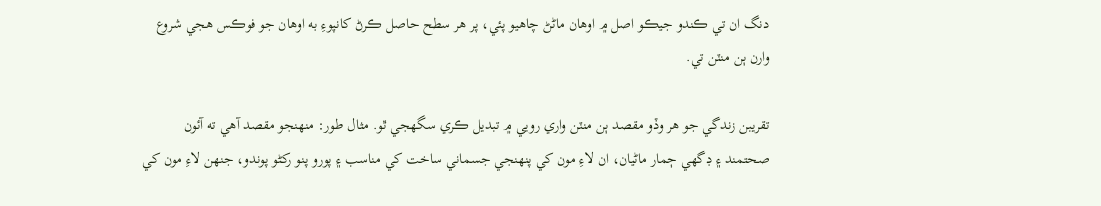دنگ ان تي ڪندو جيڪو اصل ۾ اوهان ماڻڻ چاهيو پئي، پر هر سطح حاصل ڪرڻ کانپوءِ به اوهان جو فوڪس هجي شروع وارن ٻن منٽن تي.

تقريبن زندگي جو هر وڏو مقصد ٻن منٽن واري رويي ۾ تبديل ڪري سگھجي ٿو. مثال طور: منهنجو مقصد آهي ته آئون صحتمند ۽ ڊگھي ڄمار ماڻيان، ان لاءِ مون کي پنهنجي جسماني ساخت کي مناسب ۽ پورو پنو رکڻو پوندو، جنهن لاءِ مون کي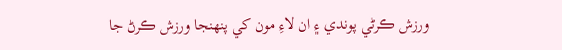ورزش ڪرڻي پوندي ۽ ان لاءِ مون کي پنهنجا ورزش ڪرڻ جا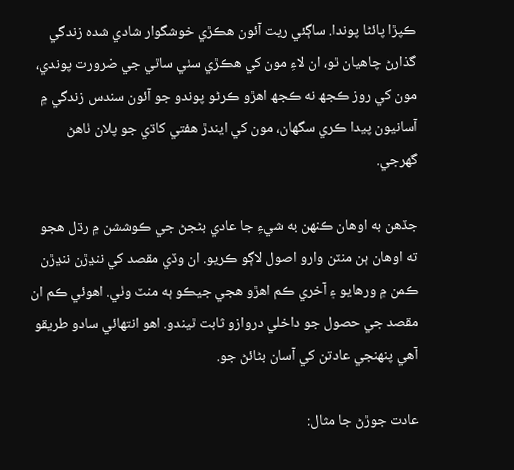ڪپڙا پائڻا پوندا. ساڳئي ريت آئون هڪڙي خوشگوار شادي شده زندگي گذارڻ چاهيان ٿو، ان لاءِ مون کي هڪڙي سٺي ساٿي جي ضرورت پوندي، مون کي روز ڪجھ نه ڪجھ اهڙو ڪرڻو پوندو جو آئون سندس زندگي ۾ آسانيون پيدا ڪري سگھان، مون کي ايندڙ هفتي کاڌي جو پلان ٺاهڻ گھرجي.

جڏهن به اوهان ڪنهن به شيءِ جا عادي بڻجڻ جي ڪوششن ۾ رڌل هجو ته اوهان ٻن منٽن وارو اصول لاڳو ڪريو. ان وڏي مقصد کي ننڍڙن ننڍڙن ڪمن ۾ ورهايو ۽ آخري ڪم اهڙو هجي جيڪو ٻه منٽ وٺي. اهوئي ڪم ان مقصد جي حصول جو داخلي دروازو ثابت ٿيندو. اهو انتهائي سادو طريقو آهي پنهنجي عادتن کي آسان بڻائڻ جو.

عادت جوڙڻ جا مثال: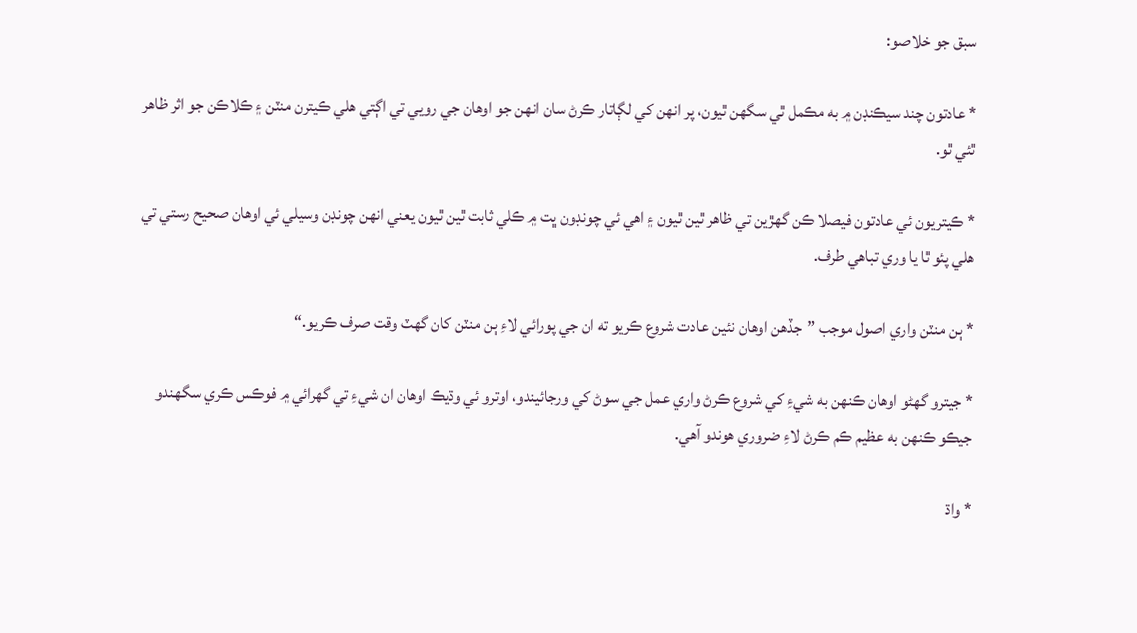سبق جو خلاصو:

* عادتون چند سيڪنڊن ۾ به مڪمل ٿي سگھن ٿيون، پر انهن کي لڳاتار ڪرڻ سان انهن جو اوهان جي رويي تي اڳتي هلي ڪيترن منٽن ۽ ڪلاڪن جو اثر ظاهر ٿئي ٿو.

* ڪيتريون ئي عادتون فيصلا ڪن گھڙين تي ظاهر ٿين ٿيون ۽ اهي ئي چونڊون ڀت ۾ ڪلي ثابت ٿين ٿيون يعني انهن چونڊن وسيلي ئي اوهان صحيح رستي تي هلي پئو ٿا يا وري تباهي طرف.

* ٻن منٽن واري اصول موجب ”جڏهن اوهان نئين عادت شروع ڪريو ته ان جي پورائي لاءِ ٻن منٽن کان گھٽ وقت صرف ڪريو.“

* جيترو گھڻو اوهان ڪنهن به شيءِ کي شروع ڪرڻ واري عمل جي سوڻ کي ورجائيندو، اوترو ئي وڌيڪ اوهان ان شيءِ تي گھرائي ۾ فوڪس ڪري سگھندو جيڪو ڪنهن به عظيم ڪم ڪرڻ لاءِ ضروري هوندو آهي.

* واڌ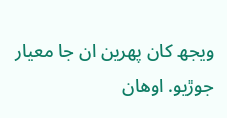ويجھ کان پهرين ان جا معيار جوڙيو. اوهان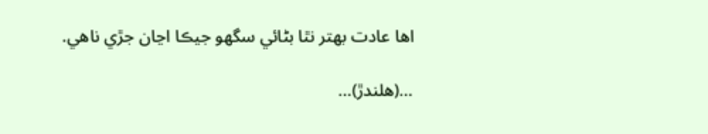اها عادت بهتر نٿا بڻائي سگھو جيڪا اڃان جڙي ناهي.

…(هلندڙ)…